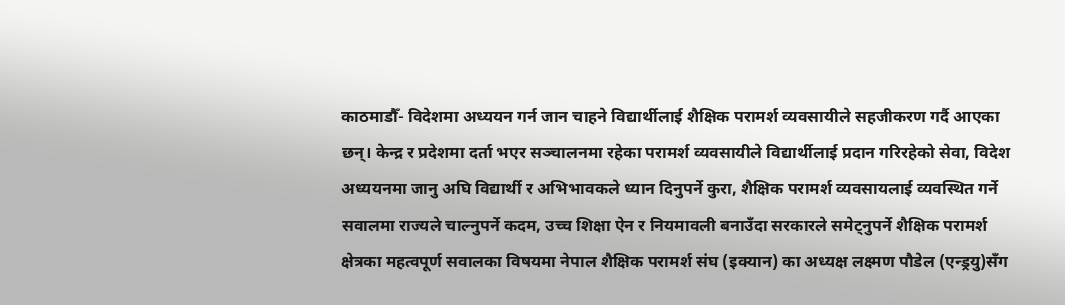काठमाडौँ- विदेशमा अध्ययन गर्न जान चाहने विद्यार्थीलाई शैक्षिक परामर्श व्यवसायीले सहजीकरण गर्दै आएका छन्। केन्द्र र प्रदेशमा दर्ता भएर सञ्चालनमा रहेका परामर्श व्यवसायीले विद्यार्थीलाई प्रदान गरिरहेको सेवा, विदेश अध्ययनमा जानु अघि विद्यार्थी र अभिभावकले ध्यान दिनुपर्ने कुरा, शैक्षिक परामर्श व्यवसायलाई व्यवस्थित गर्ने सवालमा राज्यले चाल्नुपर्ने कदम, उच्च शिक्षा ऐन र नियमावली बनाउँदा सरकारले समेट्नुपर्ने शैक्षिक परामर्श क्षेत्रका महत्वपूर्ण सवालका विषयमा नेपाल शैक्षिक परामर्श संघ (इक्यान) का अध्यक्ष लक्ष्मण पौडेल (एन्ड्रयु)सँग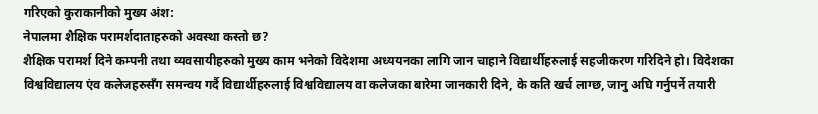गरिएको कुराकानीको मुख्य अंश:
नेपालमा शैक्षिक परामर्शदाताहरुको अवस्था कस्तो छ?
शैक्षिक परामर्श दिने कम्पनी तथा व्यवसायीहरुको मुख्य काम भनेको विदेशमा अध्ययनका लागि जान चाहाने विद्यार्थीहरुलाई सहजीकरण गरिदिने हो। विदेशका विश्वविद्यालय एंव कलेजहरुसँग समन्वय गर्दै विद्यार्थीहरुलाई विश्वविद्यालय वा कलेजका बारेमा जानकारी दिने, के कति खर्च लाग्छ, जानु अघि गर्नुपर्ने तयारी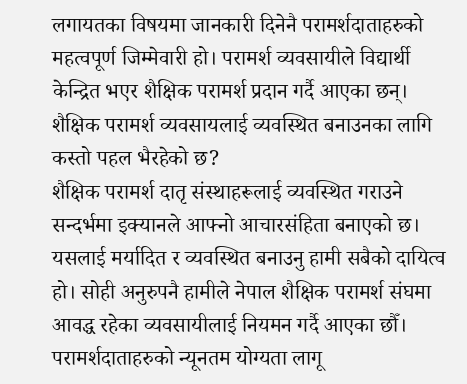लगायतका विषयमा जानकारी दिनेनै परामर्शदाताहरुको महत्वपूर्ण जिम्मेवारी हो। परामर्श व्यवसायीले विद्यार्थी केन्द्रित भएर शैक्षिक परामर्श प्रदान गर्दै आएका छन्।
शैक्षिक परामर्श व्यवसायलाई व्यवस्थित बनाउनका लागि कस्तो पहल भैरहेको छ?
शैक्षिक परामर्श दातृ संस्थाहरूलाई व्यवस्थित गराउने सन्दर्भमा इक्यानले आफ्नो आचारसंहिता बनाएको छ। यसलाई मर्यादित र व्यवस्थित बनाउनु हामी सबैको दायित्व हो। सोही अनुरुपनै हामीले नेपाल शैक्षिक परामर्श संघमा आवद्ध रहेका व्यवसायीलाई नियमन गर्दै आएका छौँ। परामर्शदाताहरुको न्यूनतम योग्यता लागू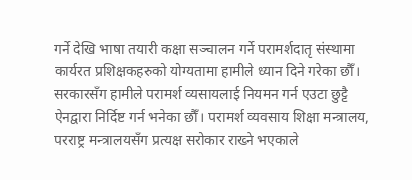गर्ने देखि भाषा तयारी कक्षा सञ्चालन गर्ने परामर्शदातृ संस्थामा कार्यरत प्रशिक्षकहरुको योग्यतामा हामीले ध्यान दिने गरेका छौँ। सरकारसँग हामीले परामर्श व्यसायलाई नियमन गर्न एउटा छुट्टै ऐनद्वारा निर्दिष्ट गर्न भनेका छौँ। परामर्श व्यवसाय शिक्षा मन्त्रालय, परराष्ट्र मन्त्रालयसँग प्रत्यक्ष सरोकार राख्ने भएकाले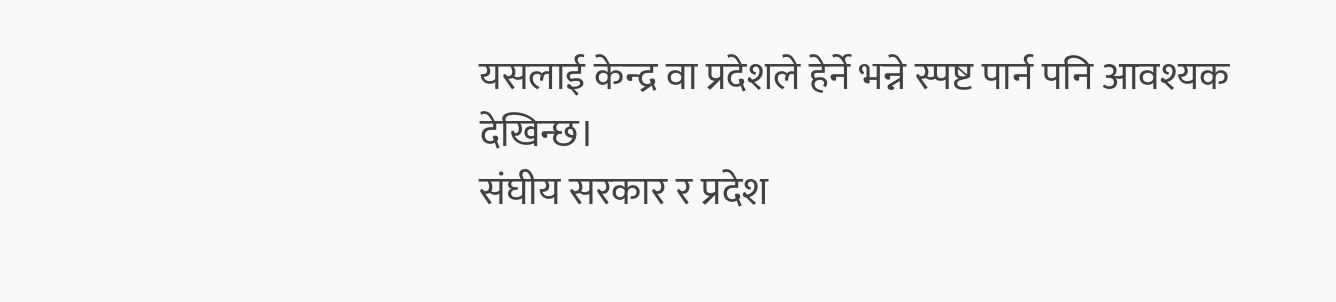यसलाई केन्द्र वा प्रदेशले हेर्ने भन्ने स्पष्ट पार्न पनि आवश्यक देखिन्छ।
संघीय सरकार र प्रदेश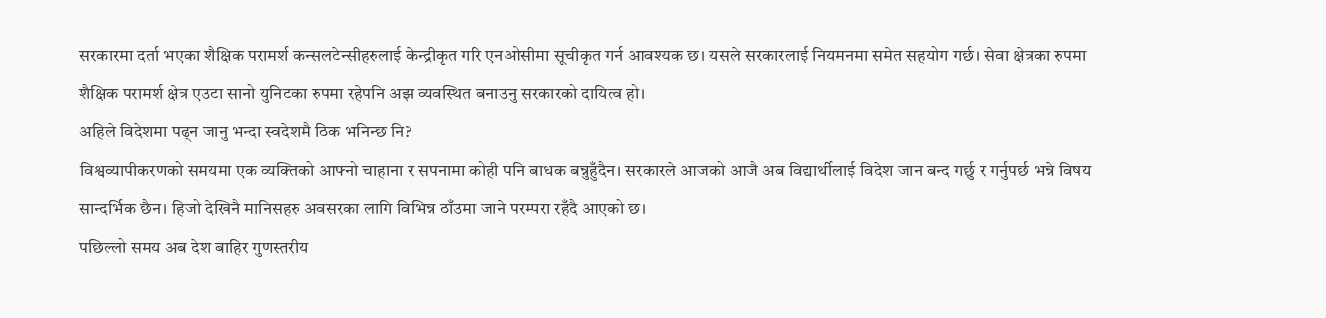सरकारमा दर्ता भएका शैक्षिक परामर्श कन्सलटेन्सीहरुलाई केन्द्रीकृत गरि एनओसीमा सूचीकृत गर्न आवश्यक छ। यसले सरकारलाई नियमनमा समेत सहयोग गर्छ। सेवा क्षेत्रका रुपमा शैक्षिक परामर्श क्षेत्र एउटा सानो युनिटका रुपमा रहेपनि अझ व्यवस्थित बनाउनु सरकारको दायित्व हो।
अहिले विदेशमा पढ्न जानु भन्दा स्वदेशमै ठिक भनिन्छ नि?
विश्वव्यापीकरणको समयमा एक व्यक्तिको आफ्नो चाहाना र सपनामा कोही पनि बाधक बन्नुहुँदैन। सरकारले आजको आजै अब विद्यार्थीलाई विदेश जान बन्द गर्छु र गर्नुपर्छ भन्ने विषय सान्दर्भिक छैन। हिजो देखिनै मानिसहरु अवसरका लागि विभिन्न ठाँउमा जाने परम्परा रहँदै आएको छ।
पछिल्लो समय अब देश बाहिर गुणस्तरीय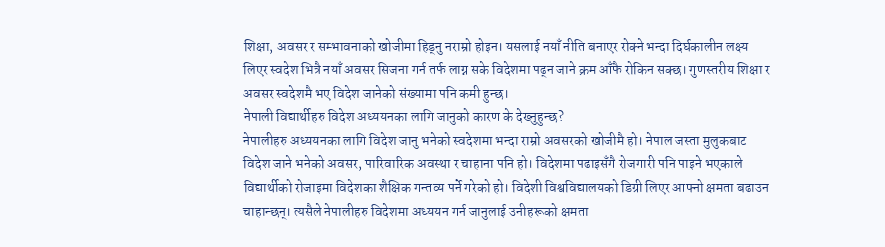शिक्षा, अवसर र सम्भावनाको खोजीमा हिड्नु नराम्रो होइन। यसलाई नयाँ नीति बनाएर रोक्ने भन्दा दिर्घकालीन लक्ष्य लिएर स्वदेश भित्रै नयाँ अवसर सिजना गर्न तर्फ लाग्न सके विदेशमा पढ्न जाने क्रम आँफै रोकिन सक्छ। गुणस्तरीय शिक्षा र अवसर स्वदेशमै भए विदेश जानेको संख्यामा पनि कमी हुन्छ।
नेपाली विद्यार्थीहरु विदेश अध्ययनका लागि जानुको कारण के देख्नुहुन्छ?
नेपालीहरु अध्ययनका लागि विदेश जानु भनेको स्वदेशमा भन्दा राम्रो अवसरको खोजीमै हो। नेपाल जस्ता मुलुकबाट विदेश जाने भनेको अवसर, पारिवारिक अवस्था र चाहाना पनि हो। विदेशमा पढाइसँगै रोजगारी पनि पाइने भएकाले विद्यार्थीको रोजाइमा विदेशका शैक्षिक गन्तव्य पर्ने गरेको हो। विदेशी विश्वविद्यालयको डिग्री लिएर आफ्नो क्षमता बढाउन चाहान्छन्। त्यसैले नेपालीहरु विदेशमा अध्ययन गर्न जानुलाई उनीहरूको क्षमता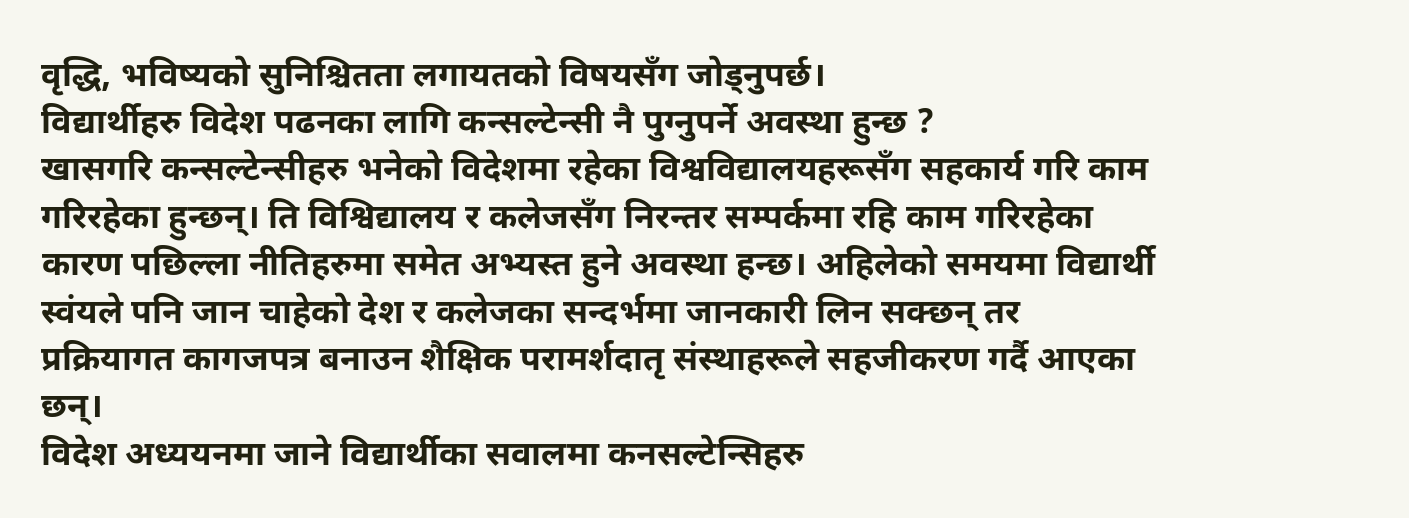वृद्धि, भविष्यको सुनिश्चितता लगायतको विषयसँग जोड्नुपर्छ।
विद्यार्थीहरु विदेश पढनका लागि कन्सल्टेन्सी नै पुग्नुपर्ने अवस्था हुन्छ ?
खासगरि कन्सल्टेन्सीहरु भनेको विदेशमा रहेका विश्वविद्यालयहरूसँग सहकार्य गरि काम गरिरहेका हुन्छन्। ति विश्विद्यालय र कलेजसँग निरन्तर सम्पर्कमा रहि काम गरिरहेका कारण पछिल्ला नीतिहरुमा समेत अभ्यस्त हुने अवस्था हन्छ। अहिलेको समयमा विद्यार्थी स्वंयले पनि जान चाहेको देश र कलेजका सन्दर्भमा जानकारी लिन सक्छन् तर प्रक्रियागत कागजपत्र बनाउन शैक्षिक परामर्शदातृ संस्थाहरूले सहजीकरण गर्दै आएका छन्।
विदेश अध्ययनमा जाने विद्यार्थीका सवालमा कनसल्टेन्सिहरु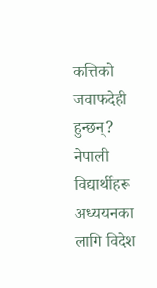कत्तिको जवाफदेही हुन्छन्?
नेपाली विद्यार्थीहरू अध्ययनका लागि विदेश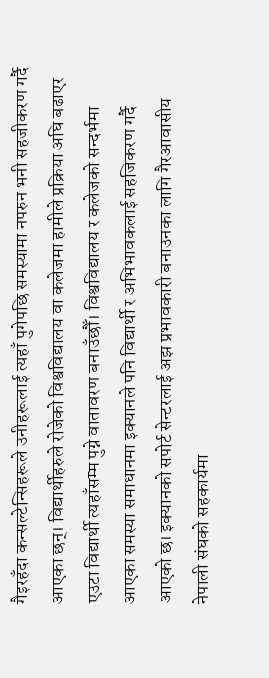गैइरहँदा कन्सल्टेन्सिहरूले उनीहरूलाई त्यहाँ पुगेपछि समस्यामा नपरुन भनी सहजीकरण गर्दै आएका छन्। विद्यार्थीहरुले रोजेको विश्वविद्यालय वा कलेजमा हामीले प्रक्रिया अघि बढाएर एउटा विद्यार्थी त्यहाँसम्म पुग्ने वातावरण बनाउँछौँ। विश्वविद्यालय र कलेजको सन्दर्भमा आएका समस्या समाधानमा इक्यानले पनि विद्यार्थी र अभिभावकलाई सहजिकरण गर्दै आएको छ। इक्यानको सपोर्ट सेन्टरलाई अझ प्रभावकारी बनाउनका लागि गैरआवासीय नेपाली संघको सहकार्यमा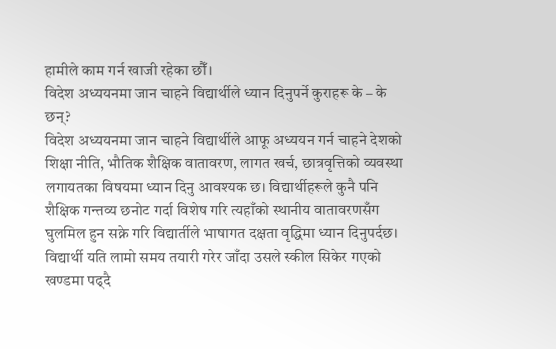हामीले काम गर्न खाजी रहेका छौँ।
विदेश अध्ययनमा जान चाहने विद्यार्थीले ध्यान दिनुपर्ने कुराहरू के – के छन्?
विदेश अध्ययनमा जान चाहने विद्यार्थीले आफू अध्ययन गर्न चाहने देशको शिक्षा नीति, भौतिक शैक्षिक वातावरण, लागत खर्च, छात्रवृत्तिको व्यवस्था लगायतका विषयमा ध्यान दिनु आवश्यक छ। विद्यार्थीहरूले कुनै पनि शैक्षिक गन्तव्य छनोट गर्दा विशेष गरि त्यहाँको स्थानीय वातावरणसँग घुलमिल हुन सक्ने गरि विद्यार्तीले भाषागत दक्षता वृद्धिमा ध्यान दिनुपर्दछ।
विद्यार्थी यति लामो समय तयारी गरेर जाँदा उसले स्कील सिकेर गएको खण्डमा पढ्दै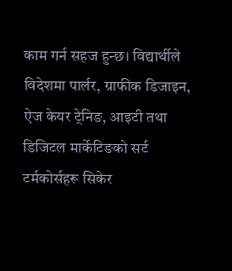काम गर्न सहज हुन्छ। विद्यार्थीले विदेशमा पार्लर, ग्राफीक डिजाइन, ऐज केयर ट्रेनिङ, आइटी तथा डिजिटल मार्केटिङको सर्ट टर्मकोर्सहरू सिकेर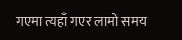गएमा त्यहाँ गएर लामो समय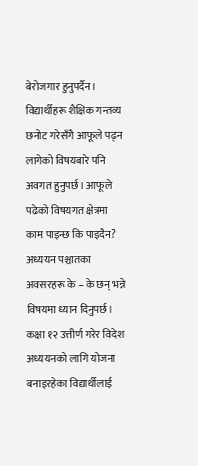बेरोजगार हुनुपर्दैन। विद्यार्थीहरू शैक्षिक गन्तव्य छनोट गरेसँगै आफूले पढ्न लागेको विषयबारे पनि अवगत हुनुपर्छ। आफूले पढेको विषयगत क्षेत्रमा काम पाइन्छ कि पाइदैन? अध्ययन पश्चातका अवसरहरू के – के छन् भन्ने विषयमा ध्यान दिनुपर्छ।
कक्षा १२ उत्तीर्ण गरेर विदेश अध्ययनको लागि योजना बनाइरहेका विद्यार्थीलाई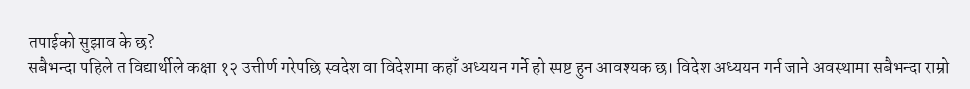तपाईको सुझाव के छ?
सबैभन्दा पहिले त विद्यार्थीले कक्षा १२ उत्तीर्ण गरेपछि स्वदेश वा विदेशमा कहाँ अध्ययन गर्ने हो स्पष्ट हुन आवश्यक छ। विदेश अध्ययन गर्न जाने अवस्थामा सबैभन्दा राम्रो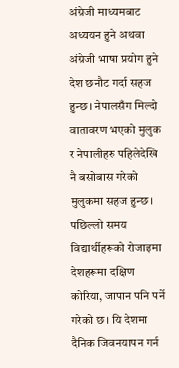अंग्रेजी माध्यमबाट अध्ययन हुने अथवा अंग्रेजी भाषा प्रयोग हुने देश छनौट गर्दा सहज हुन्छ। नेपालसँग मिल्दो वातावरण भएको मुलुक र नेपालीहरु पहिलेदेखि नै बसोबास गरेको मुलुकमा सहज हुन्छ।
पछिल्लो समय विद्यार्थीहरूको रोजाइमा देशहरूमा दक्षिण कोरिया, जापान पनि पर्ने गरेको छ। यि देशमा दैनिक जिवनयापन गर्न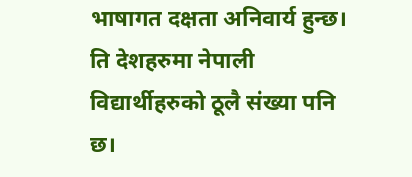भाषागत दक्षता अनिवार्य हुन्छ। ति देशहरुमा नेपाली विद्यार्थीहरुको ठूलै संख्या पनि छ।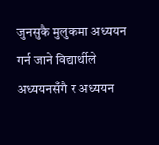जुनसुकै मुलुकमा अध्ययन गर्न जाने विद्यार्थीले अध्ययनसँगै र अध्ययन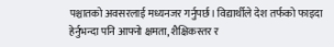पश्चातको अवसरलाई मध्यनजर गर्नुपर्छ। विद्यार्थीले देश तर्फको फाइदा हेर्नुभन्दा पनि आफ्नो क्षमता, शैक्षिकस्तर र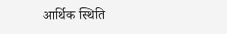आर्थिक स्थिति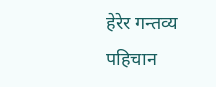हेरेर गन्तव्य पहिचान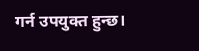गर्न उपयुक्त हुन्छ।